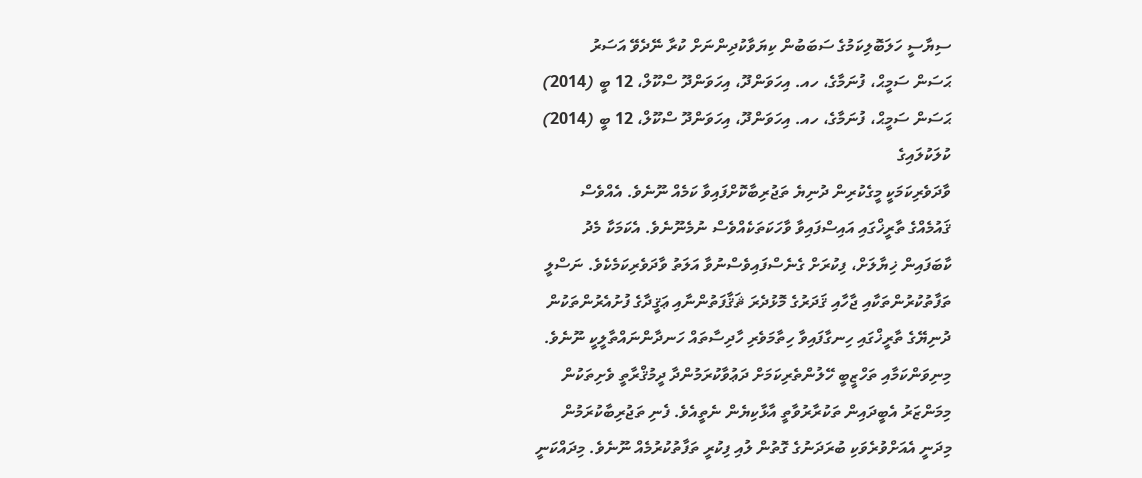ސިޔާސީ ހަލަބޮލިކަމުގެ ސަބަބުން ކިޔަވާކުދިންނަށް ކުރާ ނޭދެވޭ އަސަރު
ޙަސަން ސަމީޙް، ފުނަމާގެ، ހއ. އިހަވަންދޫ، އިހަވަންދޫ ސްކޫލް، 12 ބީ (2014)
ޙަސަން ސަމީޙް، ފުނަމާގެ، ހއ. އިހަވަންދޫ، އިހަވަންދޫ ސްކޫލް، 12 ބީ (2014)
ކުލަކުލައިގެ
ވާދަވެރިކަމަކީ މީގެކުރިން ދުނިޔެ ތަޖުރިބާކޮށްފައިވާ ކަމެއް ނޫނެވެ. އެއްވެސް
ޤައުމެއްގެ ތާރީޚްގައި އައިސްފައިވާ ވާހަކަތަކެއްވެސް ނުމެނޫނެވެ. އެކަމަކާ މެދު
ކާބަފައިން ޚިޔާލަށް، ފިކުރަށް ގެނެސްފައިވެސްނުވާ އަލަތު ވާދަވެރިކަމެކެވެ. ނަސްލީ
ތަފާތުކުރުންތަކާއި ޖާހާއި ޤަދަރުގެ މޮޅުދެރަ ޘަޤާފަތުންނާއި ޢަޤީދާގެ ފުށުއެރުންތަކުން
ދުނިޔޭގެ ތާރީޚްގައި ހިނގާފައިވާ ހިތާމަވެރި ހާދިސާތައް ހަނދާންނައްތާލީކީ ނޫނެވެ.
މިނިވަންކަމާއި ތަހްޒީބީ ހޭލުންތެރިކަމަށް ދަޢުވާކުރަމުންދާ ދީމުޤްރާތީ ވެށިތަކުން
މިމަންޒަރު އެބީދައިން ތަކުރާރުވާތީ އާޅާކިޔެން ނެތީއެވެ. ފެނި ތަޖުރިބާކުރަމުން
މިދަނީ އެއަށްވުރެވަކި ބުރަދަނުގެ ގޮތުން ލުއި ފިކުރީ ތަފާތުކުރުމެއް ނޫނެވެ. މިދައްކަނީ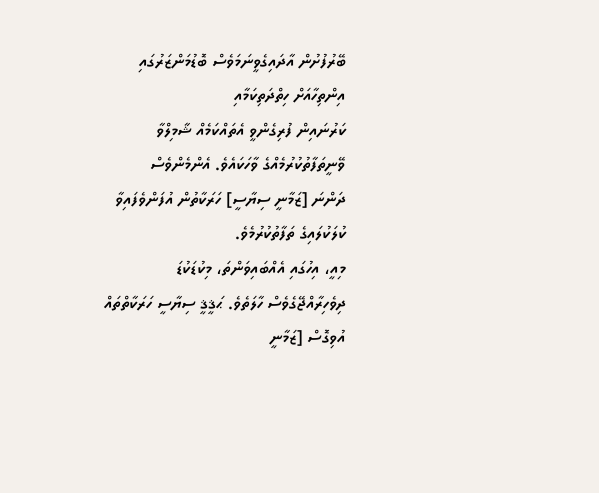ބޭރުފުށުން އާދައިގެވީނަމަވެސް ބޮޑުމަންޒަރުގައި އިންތިހާއަށް ހިތްދަތިކަމާއި
ކަރުނައިން ފުރިގެންވީ އެތައްކަމެއް ޝާމިލްވާ ވޭނީތަފާތުކުރުމެއްގެ ވާހަކައެވެ. އެންމެންވެސް
ދަންނަ [ޒަމާނީ ސިޔާސީ] ހަރަކާތުން އުފަންވެފައިވާ ކުލަކުލައިގެ ތަފާތުކުރުމެވެ.
މިއީ، އިހުގައި އެއްބައިވަންތަ، މިކުޑަކުޑަ
ދިވެހިރާއްޖޭގެވެސް ހާލަތެވެ. ޙަޤީޤީ ސިޔާސީ ހަރަކާތްތައް އުވިގޮސް [ޒަމާނީ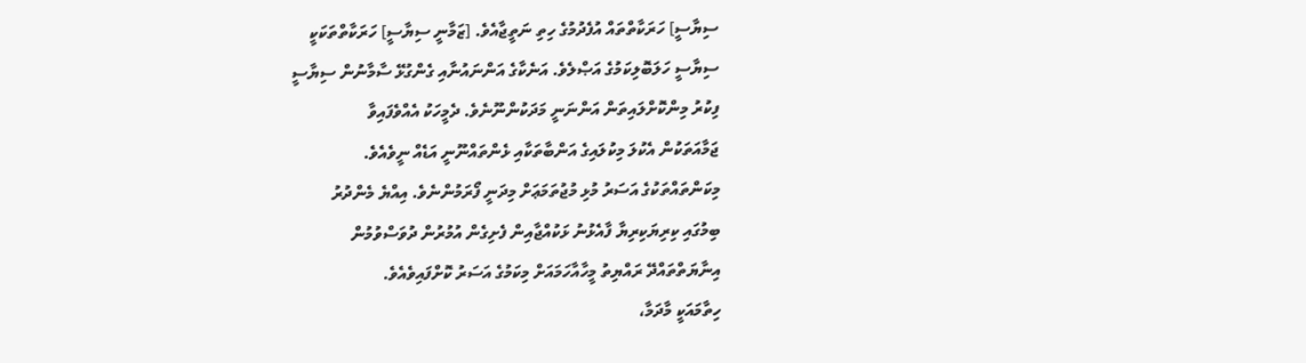ސިޔާސީ] ހަރަކާތްތައް އުފެދުމުގެ ހިތި ނަތީޖާއެވެ. [ޒަމާނީ ސިޔާސީ] ހަރަކާތްތަކަކީ
ސިޔާސީ ހަލަބޮލިކަމުގެ އަޞްލެވެ. އަނެކާގެ އަންނައުނާއި ގެންގުޅޭ ސާމާނުން ސިޔާސީ
ފިކުރު މިންކޮށްލައިތަން އަންނަނީ މަދަކުންނޫނެވެ. ދެމީހަކު އެއްވެފައިވާ
ޖަމާއަތަކުން އެކުލަ މިކުލައިގެ އަންބާތަކާއި ޅެންތައްނޫނީ އަޑެއް ނީވެއެވެ.
މިކަންތައްތަކުގެ އަސަރު މުޅި މުޖުތަމަޢަށް މިދަނީ ފޯރަމުންނެވެ. އިއްޔެ މެންދުރު
ބިމުގައި ކިރިޔަކިރިޔާ ފާއެޅުނު ޅަކުއްޖާއިން ފެށިގެން އުމުރުން ދުވަސްވުމުން
އިނާޔަތްތައްދޭ ރައްޔިތު މީހާއާހަމައަށް މިކަމުގެ އަސަރު ކޮށްފައިވެއެވެ.
ހިތާމައަކީ މާދަމާ،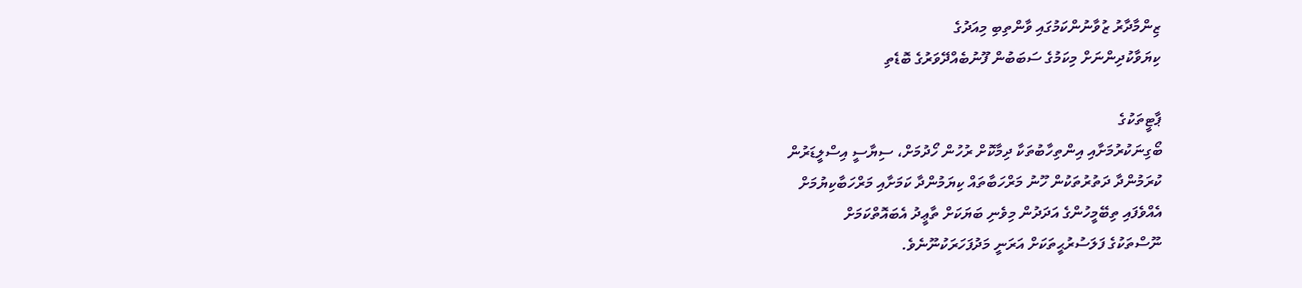ޒިންމާދާރު ޒުވާނުންކަމުގައި ވާންތިބި މިއަދުގެ
ކިޔަވާކުދިންނަށް މިކަމުގެ ސަބަބުން ފޫނުބެއްދޭވަރުގެ ބޮޑެތި

ޕާޓީތަކުގެ
ބޯގިނަކުރުމަށާއި އިންތިހާބުތަކާ ދިމާކޮށް ރުހުން ހޯދުމަށް، ސިޔާސީ އިސްލީޑަރުން
ކުރަމުންދާ ދަތުރުތަކުން ހޫނު މަރްހަބާތައް ކިޔަމުންދާ ކަމަށާއި މަރްހަބާކިޔުމަށް
އެއްވެފައި ތިބޭމީހުންގެ އަދަދުން މިވެނި ބަޔަކަށް ތާޢީދު އެބައޮތްކަމަށް
ނޫސްތަކުގެ ފަލަސުރުޙީތަކަށް އަރަނީ މަދުފަހަރަކުނޫނެވެ.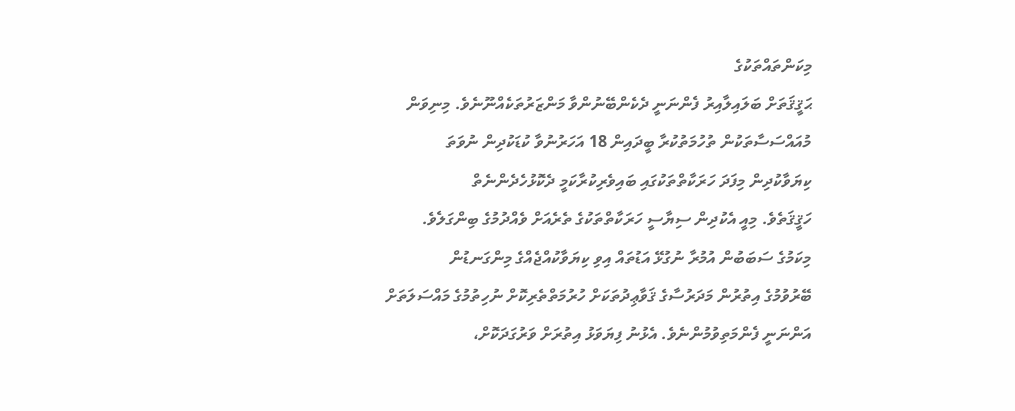މިކަންތައްތަކުގެ
ޙަޤީޤަތަށް ބަލައިލާއިރު ފެންނަނީ ދެކެންބޭނުންވާ މަންޒަރުތަކެއްނޫނެވެ. މިނިވަން
މުއައްސަސާތަކުން ތުހުމަތުކުރާ ބީދައިން 18 އަހަރުނުވާ ކުޑަކުދިން ނުވަތަ
ކިޔަވާކުދިން މިފަދަ ހަރަކާތްތަކުގައި ބައިވެރިކުރާކަމީ ދެކޮޅުހެދެންނެތް
ހަޤީޤަތެވެ. މިއީ އެކުދިން ސިޔާސީ ހަރަކާތްތަކުގެ ތެރެއަށް ވެއްދުމުގެ ބިންގަލެވެ.
މިކަމުގެ ސަބަބުން އުމުރާ ނުގުޅޭ އަޑުތައް އިވި ކިޔަވާކުއްޖެއްގެ މިންގަނޑުން
ބޭރުވުމުގެ އިތުރުން މަދަރުސާގެ ޤަވާޢިދުތަކަށް ހުރުމަތްތެރިކޮށް ނުހިތުމުގެ މައްސަލަތަށް
އަންނަނީ ފެންމަތިވުމުންނެވެ. އެޅުނު ފިޔަވަޅު އިތުރަށް ވަރުގަދަކޮށް،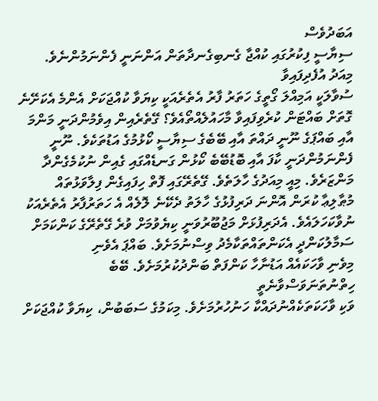އަބަދުވެސް
ސިޔާސީ ފިކުރުގައި ކުއްޖާ ގެނބިގެނދާތަން އަންނަނީ ފެންނަމުންނެވެ.
މިއަދު އުފެދިފައިވާ
ސުވާލަކީ އަމިއްލަ ގޯތީގެ ހަތަރު ފާރު އެތެރެއަކީ ކިޔަވާ ކުއްޖަކަށް އެންމެ އެކަށޭނެ
ގޮތަށް ބައްޓަން ކުރެވިފައިވާ މާހައުލެއްތޯއެވެ؟ ގޭތެރެއިން އިވެމުންދަނީ މަންމަ
އާއި ބައްޕަގެ ނޫނީ ދައްތަ އާއި ބޭބެގެ ސިޔާސީ ކޯޅުމުގެ އަޑުތަކެވެ. ނޫނީ
ފެންނަމުންދަނީ ކާފަ އާއި ބޮޑުބޭބެ ކޯޅުން ގަނޑެއްގައި ގެއިން ނުކުމެގެންދާ
މަންޒަރެވެ. މިއީ މިއަދުގެ ހާލަތެވެ. ގޭތެރޭގައި ފޮތް ހިފައިގެން ފިލާވަޅުތައް
މުޠާލިޢާ ކުރަން އޮންނަ ދަރިފުޅުގެ ހާލަތު ދެކޭނެ ލޮލެއް އެ ހަތަރުފާރު އެތެރެއަކު
ނުވާކަހަލައެވެ. އެދަރިފުޅަށް މަޖުބޫރުވަނީ ކިޔެވުމަށް ވުރެ ގޭތެރޭގެ ކަންކަމަށް
ސަމާލުކަންދީ އެކަންތައްތަކާމެދު ވިސްނުމަށެވެ. ބައްޕަ އެވެނި
މިވެނި ވާހަކައެއް އަޑުނާހާ ކަންފަތް ބަންދުކުރުމަށެވެ. ބޭބެ ހިތްނުތަނަވަސްވާނެތީ
ވަކި ވާހަކަތަކެއްނުދައްކާ ހަނުހުރުމަށެވެ. މިކަމުގެ ސަބަބުން، ކިޔަވާ ކުއްޖަކަށް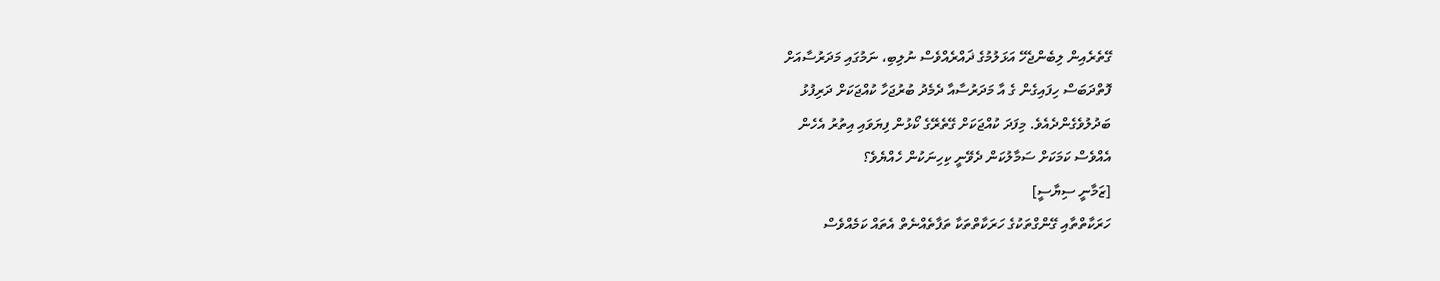ގޭތެރެއިން ލިބެންޖެހޭ އަޅަލުމުގެ ޛައްރެއްވެސް ނުލިބި، ނަމުގައި މަދަރުސާއަށް
ފޮތްދަބަސް ހިފައިގެން ގެ އާ މަދަރުސާއާ ދެމެދު ބުރުޖަހާ ކުއްޖަކަށް ދަރިފުޅު
ބަދުލުވެގެންދެއެވެ. މިފަދަ ކުއްޖަކަށް ގޭތެރޭގެ ކޯޅުން ފިޔަވައި އިތުރު އެހެން
އެއްވެސް ކަމަކަށް ސަމާލުކަން ދެވޭނީ ކިހިނަކުން ހެއްޔެވެ؟
[ޒަމާނީ ސިޔާސީ]
ހަރަކާތްތާއި ގޭންގްތަކުގެ ހަރަކާތްތަކާ ތަފާތެއްނެތް އެތައް ކަމެއްވެސް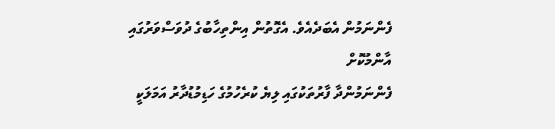ފެންނަމުން އެބަދެއެވެ. އެގޮތުން އިންތިހާބުގެ ދުވަސްވަރުގައި އާންމުކޮށް
ފެންނަމުންދާ ފާރުތަކުގައި ލިޔެ ކުރެހުމުގެ ހަޑިމުޑުދާރު އަމަލަކީ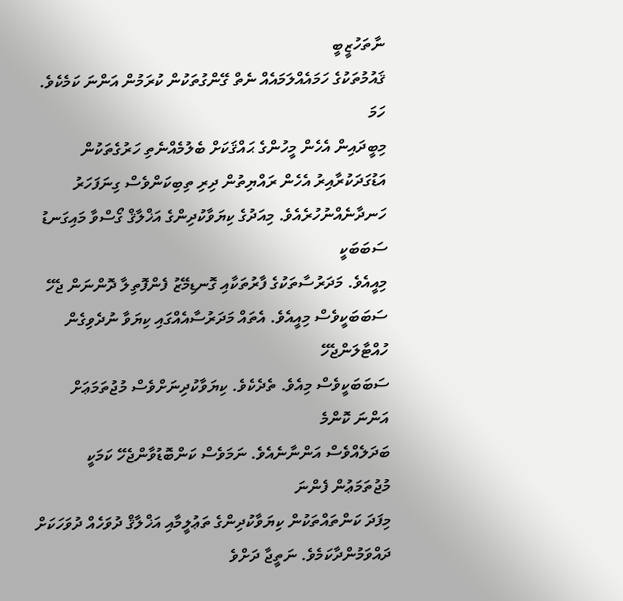ނާތަހުޒީބީ
ޤައުމުތަކުގެ ހަމައެއްލަމައެއް ނެތް ގޭންގުތަކުން ކުރަމުން އަންނަ ކަމެކެވެ. ހަމަ
މިބީދައިން އެހެން މީހުންގެ ޙައްޤަކަށް ބެލުމެއްނެތި ހަރުގެތަކުން
އަޑުގަދަކުރާއިރު އެހެން ރައްޔިތުން ދިރި ތިބިކަންވެސް ގިނަފަހަރު
ހަނދާނެއްނުހުރެއެވެ. މިއަދުގެ ކިޔަވާކުދިންގެ އަޚްލާޤް ގޯސްވާ މައިގަނޑު ސަބަބަކީ
މިއީއެވެ. މަދަރުސާތަކުގެ ފާރުތަކާއި ގޮނޑިމޭޒު ފެންފޮތިލާ ދޮންނަން ޖެހޭ
ސަބަބަކީވެސް މިއީއެވެ. އެތައް މަދަރުސާއެއްގައި ކިޔަވާ ނުދެވިގެން ހުއްޓާލަންޖެހޭ
ސަބަބަކީވެސް މިއެވެ. ތެދެކެވެ. ކިޔަވާކުދިނަށްވެސް މުޖުތަމަޢަށް އަންނަ ކޮންމެ
ބަދަލެއްވެސް އަންނާނެއެވެ. ނަމަވެސް ކަންބޮޑުވާންޖެހޭ ކަމަކީ މުޖުތަމަޢުން ފެންނަ
މިފަދަ ކަންތައްތަކުން ކިޔަވާކުދިންގެ ތަޢުލީމާއި އަޚްލާޤް ދުވަހެއް ދުވަހަކަށް
ދައްވަމުންދާކަމެވެ. ނަތީޖާ ދަށްވެ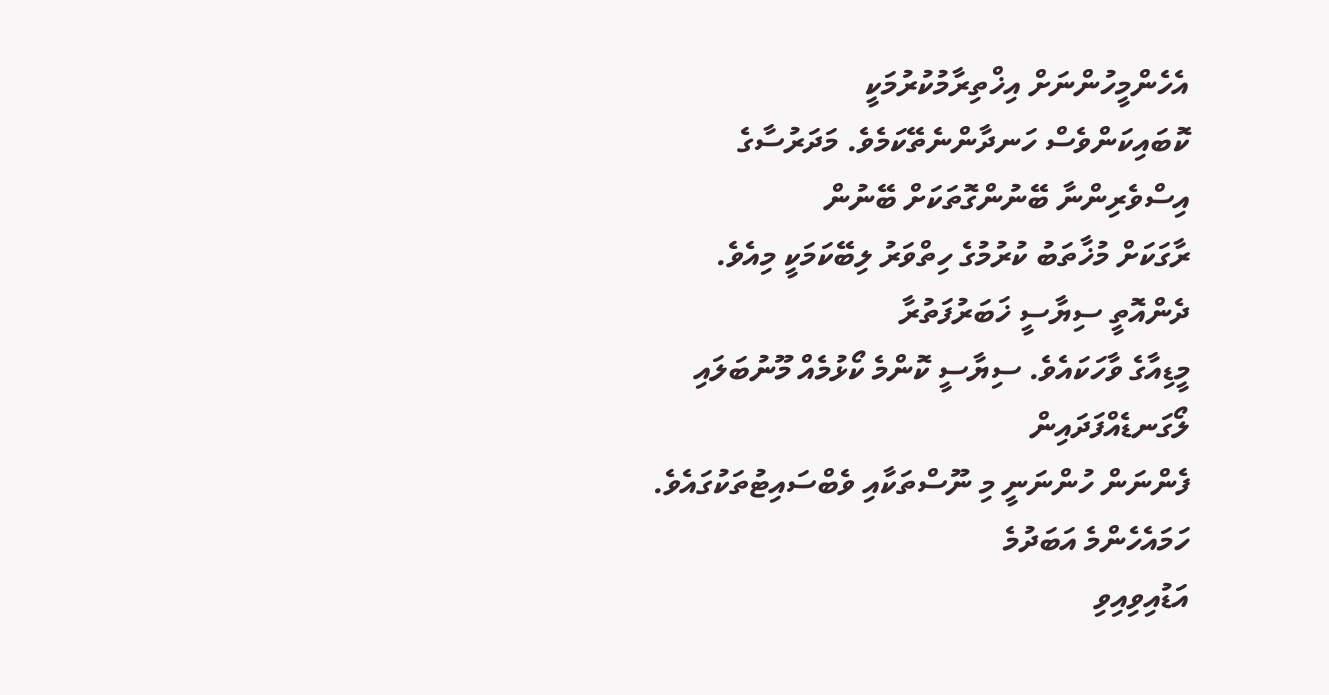އެހެންމީހުންނަށް އިޚްތިރާމުކުރުމަކީ
ކޮބައިކަންވެސް ހަނދާންނެތޭކަމެވެ. މަދަރުސާގެ އިސްވެރިންނާ ބޭނުންގޮތަކަށް ބޭނުން
ރާގަކަށް މުޚާތަބު ކުރުމުގެ ހިތްވަރު ލިބޭކަމަކީ މިއެވެ.
ދެންއޮތީ ސިޔާސީ ޚަބަރުފަތުރާ
މީޑިއާގެ ވާހަކައެވެ. ސިޔާސީ ކޮންމެ ކޯޅުމެއް މޫނުބަލައި ލޯގަނޑެއްފަދައިން
ފެންނަން ހުންނަނީ މި ނޫސްތަކާއި ވެބްސައިޓުތަކުގައެވެ. ހަމައެހެންމެ އަބަދުމެ
އަޑުއިވިއިވި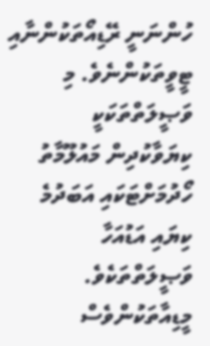ހުންނަނީ ރޭޑިއޯތަކުންނާއި ޓީވީތަކުންނެވެ. މި ވަޞީލަތްތަކަކީ
ކިޔަވާކުދިން މައުލޫމާތު ހޯދުމަށްޓަކައި އަބަދުމެ ކިޔައި އަޑުއަހާ ވަޞީލަތްތަކެވެ.
މީޑިއާތަކުންވެސް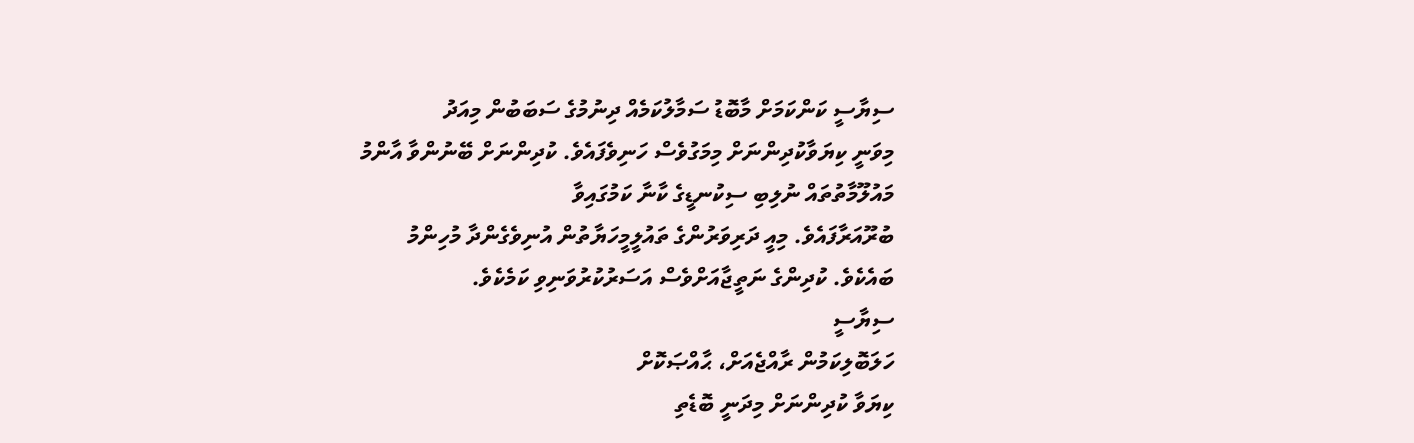ސިޔާސީ ކަންކަމަށް މާބޮޑު ސަމާލުކަމެއް ދިނުމުގެ ސަބަބުން މިއަދު
މިވަނީ ކިޔަވާކުދިންނަށް މިމަގުވެސް ހަނިވެފައެވެ. ކުދިންނަށް ބޭނުންވާ އާންމު
މައުލޫމާތުތައް ނުލިބި ސިކުނޑީގެ ކާނާ ކަމުގައިވާ
ބުރޫއަރާފައެވެ. މިއީ ދަރިވަރުންގެ ތައުލީމީހަޔާތުން އުނިވެގެންދާ މުހިންމު
ބައެކެވެ. ކުދިންގެ ނަތީޖާއަށްވެސް އަސަރުކުރުވަނިވި ކަމެކެވެ.
ސިޔާސީ
ހަލަބޮލިކަމުން ރާއްޖެއަށް، ޙާއްޞަކޮށް
ކިޔަވާ ކުދިންނަށް މިދަނީ ބޮޑެތި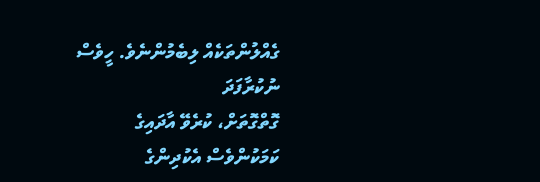ގެއްލުންތަކެއް ލިބެމުންނެވެ. ހީވެސް ނުކުރާފަދަ
ގޮތްގޮތަށް، ކުރެވޭ އާދައިގެ ކަމަކުންވެސް އެކުދިންގެ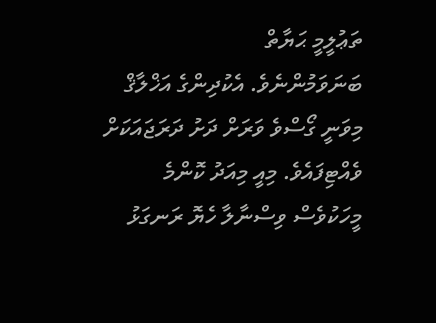ތަޢުލީމީ ޙަޔާތް
ބަނަވަމުންނެވެ. އެކުދިންގެ އަޚްލާޤް މިވަނީ ގޯސްވެ ވަރަށް ދަށު ދަރަޖައަކަށް
ވެއްޓިފައެވެ. މިއީ މިއަދު ކޮންމެ މީހަކުވެސް ވިސްނާލާ ހެޔޮ ރަނގަޅު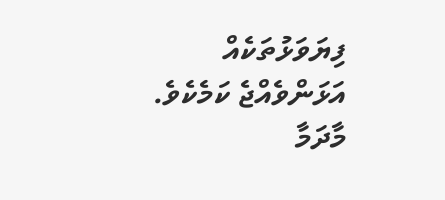ފިޔަވަޅުތަކެއް އަޅަންވެއްޖެ ކަމެކެވެ. މާދަމާ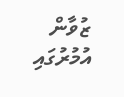ޒުވާން އުމުރުގައި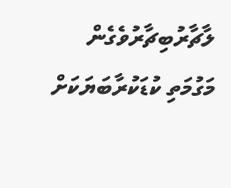ލާޗާރުބިޗާރުވެގެން
މަގުމަތި ކުޑަކުރާބަޔަކަށް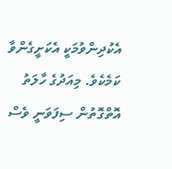އެކުދިންވުމަކީ އެކަށީގެންވާ ކަމެކެވެ. މިއަދުގެ ހާލަތު
އޮތްގޮތުން ސިފަވަނީ ވެސް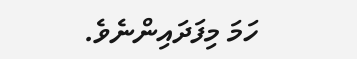ހަމަ މިފަދައިންނެވެ.